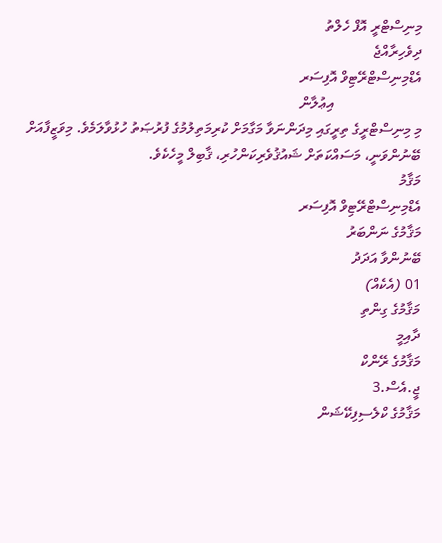މިނިސްޓްރީ އޮފް ހެލްތު
ދިވެހިރާއްޖެ
އެޑްމިނިސްޓްރޭޓިވް އޮފިސަރ
                        އިޢުލާން
މި މިނިސްޓްރީގެ ތިރީގައި މިދަންނަވާ މަގާމަށް ކުރިމަތިލުމުގެ ފުރުޞަތު ހުޅުވާލަމެވެ. މިވަޒީފާއަށް ބޭނުންވަނީ، މަސައްކަތަށް ޝައުޤުވެރިކަންހުރި، ޤާބިލް މީހެކެވެ.
މަޤާމު
އެޑްމިނިސްޓްރޭޓިވް އޮފިސަރ
މަޤާމުގެ ނަންބަރު
ބޭނުންވާ އަދަދު
01 (އެކެއް)
މަޤާމުގެ ގިންތި
ދާއިމީ
މަޤާމުގެ ރޭންކް
ޖީ.އެސް.3
މަޤާމުގެ ކްލެސިފިކޭޝަން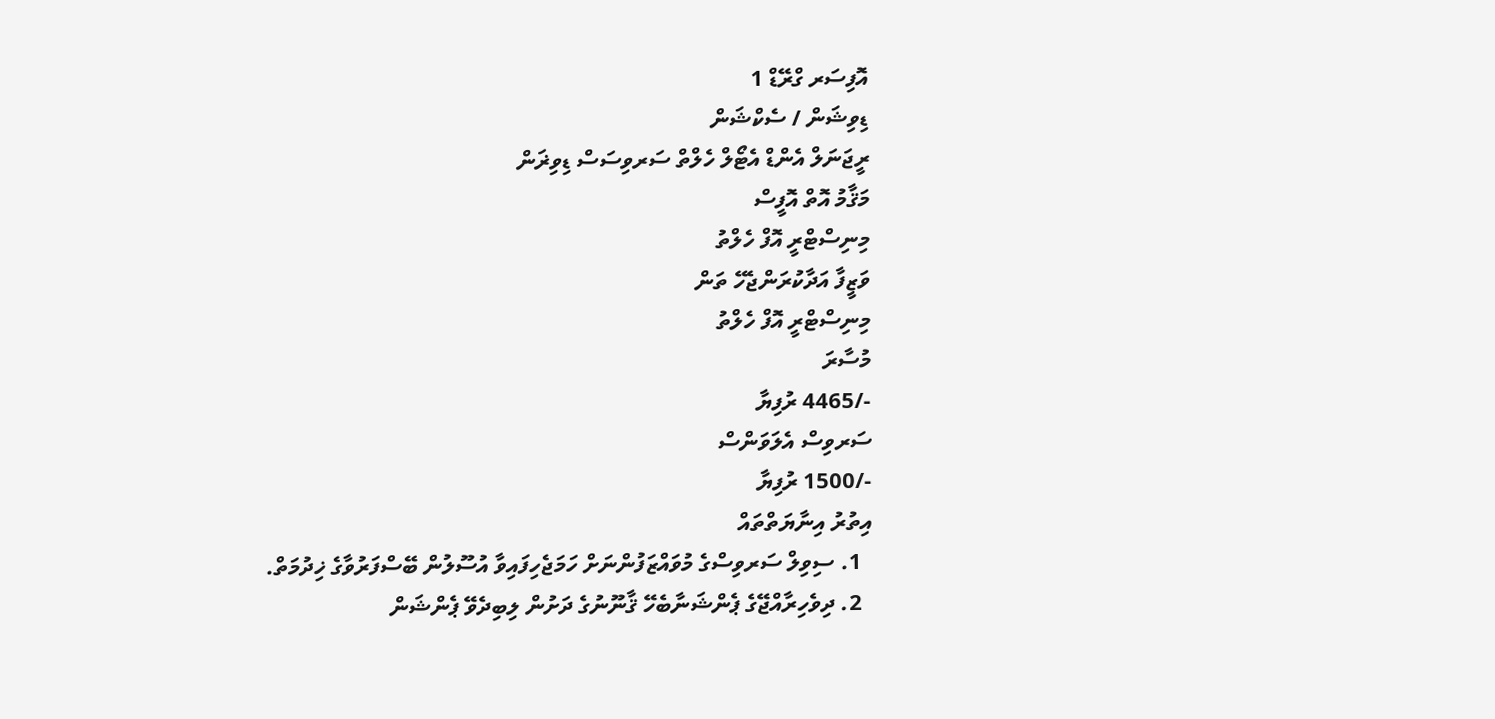އޮފިސަރ ގްރޭޑް 1
ޑިވިޝަން / ސެކްޝަން
ރީޖަނަލް އެންޑް އެޓޯލް ހެލްތް ސަރވިސަސް ޑިވިޜަން
މަޤާމު އޮތް އޮފީސް
މިނިސްޓްރީ އޮފް ހެލްތު
ވަޒީފާ އަދާކުރަންޖެހޭ ތަން
މިނިސްޓްރީ އޮފް ހެލްތު
މުސާރަ
-/4465 ރުފިޔާ
ސަރވިސް އެލަވަންސް
-/1500 ރުފިޔާ
އިތުރު އިނާޔަތްތައް
  1. ސިވިލް ސަރވިސްގެ މުވައްޒަފުންނަށް ހަމަޖެހިފައިވާ އުސޫލުން ބޭސްފަރުވާގެ ޚިދުމަތް.
  2. ދިވެހިރާއްޖޭގެ ޕެންޝަނާބެހޭ ޤާނޫނުގެ ދަށުން ލިބިދެވޭ ޕެންޝަން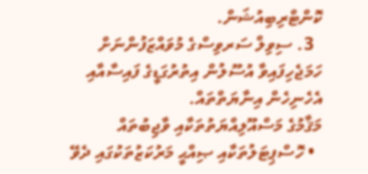ކޮންޓްރިބިއުޝަން.
  3. ސިވިލް ސަރވިސްގެ މުވައްޒަފުންނަށް ހަމަޖެހިފައިވާ އުސޫލުން އިތުރުގަޑީގެ ފައިސާއާއި އެހެނިހެން އިނާޔަތްތައް.
މަޤާމުގެ މަސްއޫލިއްޔަތުތަކާއި ވާޖިބުތައް
  • ހޮސްޕިޓަލުތަކާއި ޞިއްޙީ މަރުކަޒުތަކުގައި ދެވޭ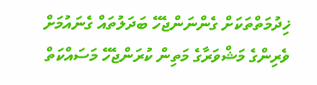ޚިދުމަތްތަކަށް ގެންނަންޖެހޭ ބަދަލުތައް ގެނައުމަށް ވެރިންގެ މަޝްވަރާގެ މަތިން ކުރަންޖެހޭ މަސައްކަތް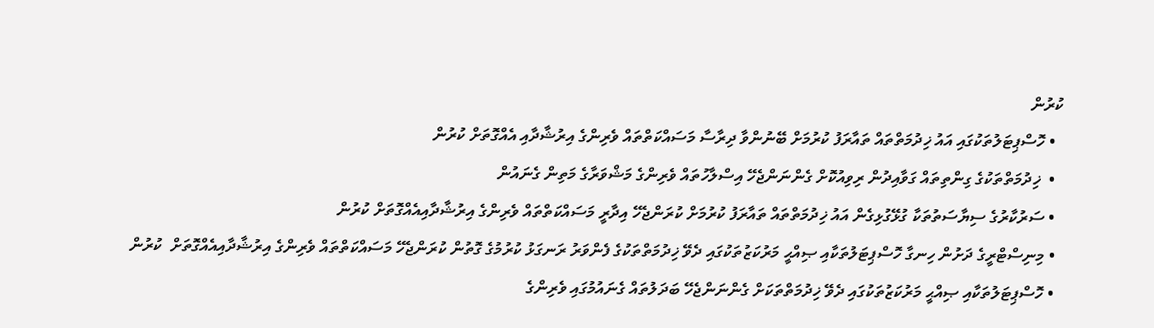ކުރުން
  • ހޮސްޕިޓަލުތަކުގައި އައު ޚިދުމަތްތައް ތައާރަފު ކުރުމަށް ބޭނުންވާ ދިރާސާ މަސައްކަތްތައް ވެރިންގެ އިރުޝާދާއި އެއްގޮތަށް ކުރުން
  •  ޚިދުމަތްތަކުގެ ގިންތިތައް ގަވާއިދުން ރިވިއުކޮށް ގެންނަންޖެހޭ އިސްލާހުތައް ވެރިންގެ މަޝްވަރާގެ މަތިން ގެނައުން
  • ސަރުކާރުގެ ސިޔާސަތުތަކާ ގުޅޭގުޅިގެން އައު ޚިދުމަތްތައް ތައާރަފު ކުރުމަށް ކުރަންޖެހޭ އިދާރީ މަސައްކަތްތައް ވެރިންގެ އިރުޝާދާއިއެއްގޮތަށް ކުރުން
  • މިނިސްޓްރީގެ ދަށުން ހިނގާ ހޮސްޕިޓަލުތަކާއި ޞިއްޙީ މަރުކަޒުތަކުގައި ދެވޭ ޚިދުމަތްތަކުގެ ފެންވަރު ރަނގަޅު ކުރުމުގެ ގޮތުން ކުރަންޖެހޭ މަސައްކަތްތައް ވެރިންގެ އިރުޝާދާއިއެއްގޮތަށް  ކުރުން
  • ހޮސްޕިޓަލުތަކާއި ޞިއްޙީ މަރުކަޒުތަކުގައި ދެވޭ ޚިދުމަތްތަކަށް ގެންނަންޖެހޭ ބަދަލުތައް ގެނައުމުގައި ވެރިންގެ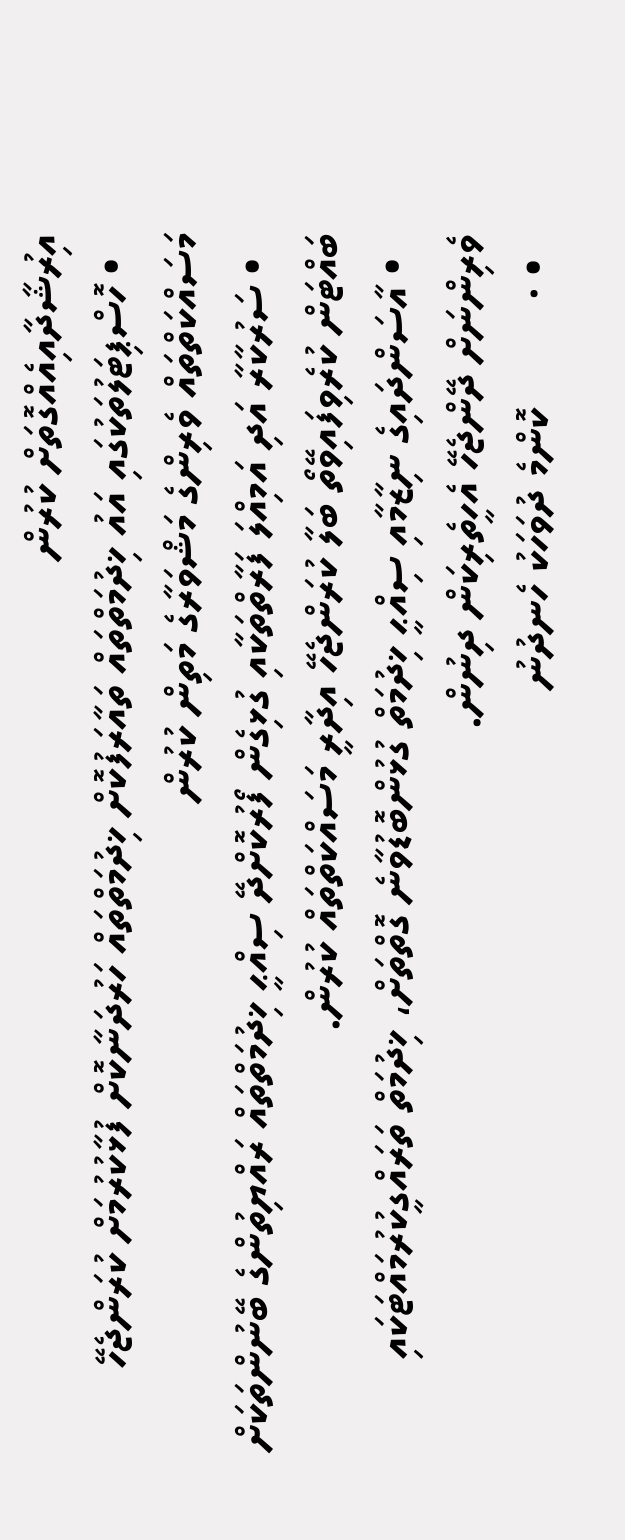އިރުޝާދާއިއެއްގޮތަށް ކުރުން
  • ހޮސްޕިޓަލުތަކުގައި އައު ޚިދުމަތްތައް ތައާރަފުކޮށް ޚިދުމަތްތައް ހަރުދަނާކޮށް ފުޅާކުރުމަށް ކުރަންޖެހޭ މަސައްކަތްތައް ވެރިންގެ މަޝްވަރާގެ މަތިން ކުރުން
  • ސަރުކާރާ އަދި އަމިއްލަ ފަރާތްތަކާއި ގުޅިގެން ފޯރުކޮށްދޭ ސިއްޙީ ޚިދުމަތްތައް ރައްޔިތުންގެ ބޭނުންތަކަށް ބައްޓަން ކުރެވިފައިވޭތޯ ބަލާ ކުރަންޖެހޭ އިދާރީ މަސައްކަތްތައް ކުރުން.
  • އާސަންދައިގެ ނިޒާމާއި ސިއްޙީ ޚިދުމަތް ގުޅުންބޮޑުވާނެ ގޮތްތަށް، ޚިދުމަތް ތަރައްގީކުރުމައްޓަކައި  ވެރިންނަށް ދޭންޖެހޭ އެހީތެރިކަން ދިނުން.
  • ·         ކޮންމެ ދުވަހަކު ހެނދުނު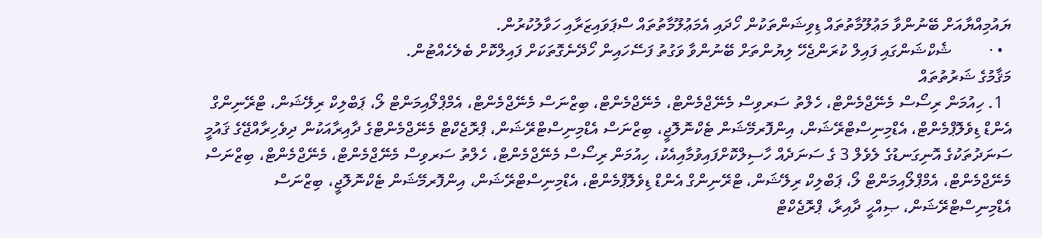ޔައުމިއްޔާއަށް ބޭނުންވާ މަޢުލޫމާތުތައް ޑިވިޝަންތަކުން ހޯދައި އެމަޢުލޫމާތުތައް ސްޕަވައިޒަރާއި ހަވާލުކުރުން.
  • ·         ޝެކްޝަންގައި ފައިލް ކުރަންޖެހޭ ލިޔުންތަށް ބޭނުންވާ ވަގުތު ފަސޭހައިން ހޯދޭނެގޮތަކަށް ފައިލްކޮށް ބެލެހެއްޓުން.
މަޤާމުގެ ޝަރުތުތައް
  1. ހިއުމަން ރިސޯސް މެނޭޖްމެންޓް، ހެލްތު ސަރވިސް މެނޭޖްމެންޓް، މެނޭޖްމެންޓް، ބިޒްނަސް މެނޭޖްމެންޓް، އެމްޕްލޯއިމަންޓް ލޯ، ޕަބްލިކް ރިލޭޝަން، ޓްރޭނިންގް އެންޑް ޑިވެލޮޕްމެންޓް، އެޑްމިނިސްޓްރޭޝަން، އިންފޮރމޭޝަން ޓެކްނޮލޮޖީ، ބިޒްނަސް އެޑްމިނިސްޓްރޭޝަން، ޕްރޮޖެކްޓް މެނޭޖްމެންޓްގެ ދާއިރާއަކުން ދިވެހިރާއްޖޭގެ ޤައުމީ ސަނަދުތަކުގެ އޮނިގަނޑުގެ ލެވެލް 3 ގެ ސަނަދެއް ހާސިލްކޮށްފައިވުމާއިއެކު، ހިއުމަން ރިސޯސް މެނޭޖްމެންޓް، ހެލްތު ސަރވިސް މެނޭޖްމެންޓް، މެނޭޖްމެންޓް، ބިޒްނަސް މެނޭޖްމެންޓް، އެމްޕްލޯއިމަންޓް ލޯ، ޕަބްލިކް ރިލޭޝަން، ޓްރޭނިންގް އެންޑް ޑިވެލޮޕްމެންޓް، އެޑްމިނިސްޓްރޭޝަން، އިންފޮރމޭޝަން ޓެކްނޮލޮޖީ، ބިޒްނަސް އެޑްމިނިސްޓްރޭޝަން، ޞިއްޙީ ދާއިރާ، ޕްރޮޖެކްޓް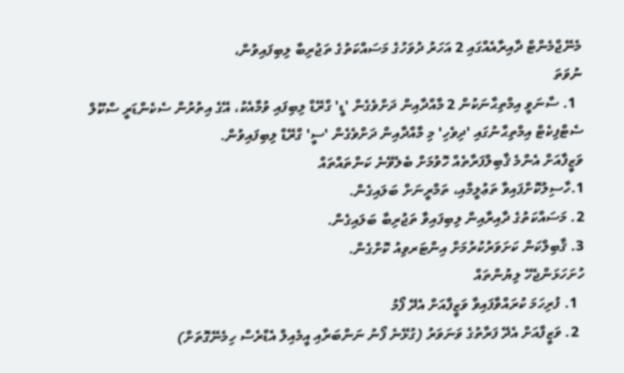މެނޭޖްމެންޓް ދާއިރާއެއްގައި 2 އަހަރު ދުވަހުގެ މަސައްކަތުގެ ތަޖުރިބާ ލިބިފައިވުން،
ނުވަތަ
  1. ސާނަވީ އިމްތިޙާނަކުން 2 މާއްދާއިން ދަށްވެގެން 'ޑީ' ގްރޭޑް ލިބިފައި ވުމާއެކު، އޭގެ އިތުރުން ސެކެންޑަރީ ސްކޫލް ސެޓްފިކެޓް އިމްތިޙާނުގައި 'ދިވެހި' މި މާއްދާއިން ދަށްވެގެން 'ސީ' ގްރޭޑް ލިބިފައިވުން.
ވަޒީފާއަށް އެންމެ ޤާބިލްފަރާތެއް ހޮވުމަށް ބެލެވޭނެ ކަންތައްތައް
1.ހާސިލުކޮށްފައިވާ ތަޢުލީމާއި، ތަމްރީނަށް ބަލައިގެން.
2. މަސައްކަތުގެ ދާއިރާއިން ލިބިފައިވާ ތަޖުރިބާ ބަލައިގެން.
3. ޤާބިލްކަން ކަށަވަރުކުރުމަށް އިންޓަރވިއު ކޮށްގެން.
ހުށަހަޅަންޖެހޭ ލިޔުންތައް
  1. ފުރިހަމަ ކުރައްވާފައިވާ ވަޒީފާއަށް އެދޭ ފޯމު
  2. ވަޒީފާއަށް އެދޭ ފަރާތުގެ ވަނަވަރު (ގުޅޭނެ ފޯނު ނަންބަރާއި އީމެއިލް އެޑްރެސް ހިމެނޭގޮތަށް)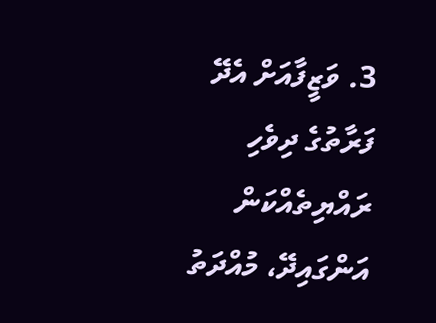3. ވަޒީފާއަށް އެދޭ ފަރާތުގެ ދިވެހި ރައްޔިތެއްކަން އަންގައިދޭ، މުއްދަތު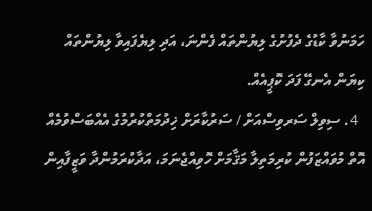ހަމަނުވާ ކާޑުގެ ދެފުށުގެ ލިޔުންތައް ފެންނަ، އަދި ލިޔެފައިވާ ލިޔުންތައް ކިޔަން އެނގޭ ފަދަ ކޮޕީއެއް.
  4. ސިވިލް ސަރވިސްއަށް / ސަރުކާރަށް ޚިދުމަތްކުރުމުގެ އެއްބަސްވުމެއް އޮތް މުވައްޒަފުން ކުރިމަތިލާ މަޤާމަށް ހޮވިއްޖެނަމަ، އަދާކުރަމުންދާ ވަޒީފާއިން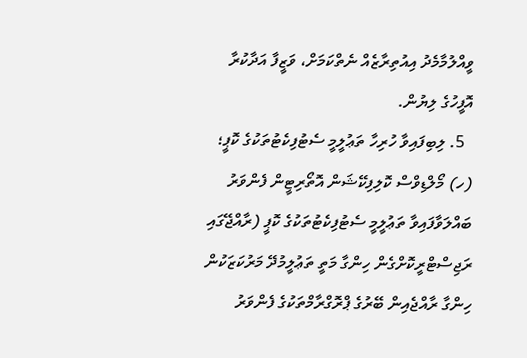ވީއްލުމާމެދު އިއުތިރާޒެއް ނެތްކަމަށް، ވަޒީފާ އަދާކުރާ އޮފީހުގެ ލިޔުން.
  5. ލިބިފައިވާ ހުރިހާ ތަޢުލީމީ ސެޓުފިކެޓުތަކުގެ ކޮޕީ؛
(ހ) މޯލްޑިވްސް ކޮލިފިކޭޝަން އޮތޯރިޓީން ފެންވަރު ބައްލަވާފައިވާ ތަޢުލީމީ ސެޓުފިކެޓުތަކުގެ ކޮޕީ (ރާއްޖޭގައި ރަޖިސްޓްރީކޮށްގެން ހިންގާ މަތީ ތަޢުލީމުދޭ މަރުކަޒަކުން ހިންގާ ރާއްޖެއިން ބޭރުގެ ޕްރޮގްރާމްތަކުގެ ފެންވަރު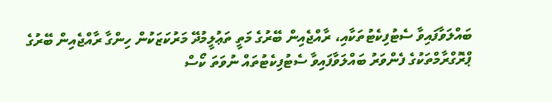ބައްލަވާފައިވާ ސެޓުފިކެޓުތަކާއި، ރާއްޖެއިން ބޭރުގެ މަތީ ތަޢުލީމުދޭ މަރުކަޒަކުން ހިންގާ ރާއްޖެއިން ބޭރުގެ ޕްރޮގްރާމްތަކުގެ ފެންވަރު ބައްލަވާފައިވާ ސެޓުފިކެޓުތައް ނުވަތަ ކޯސް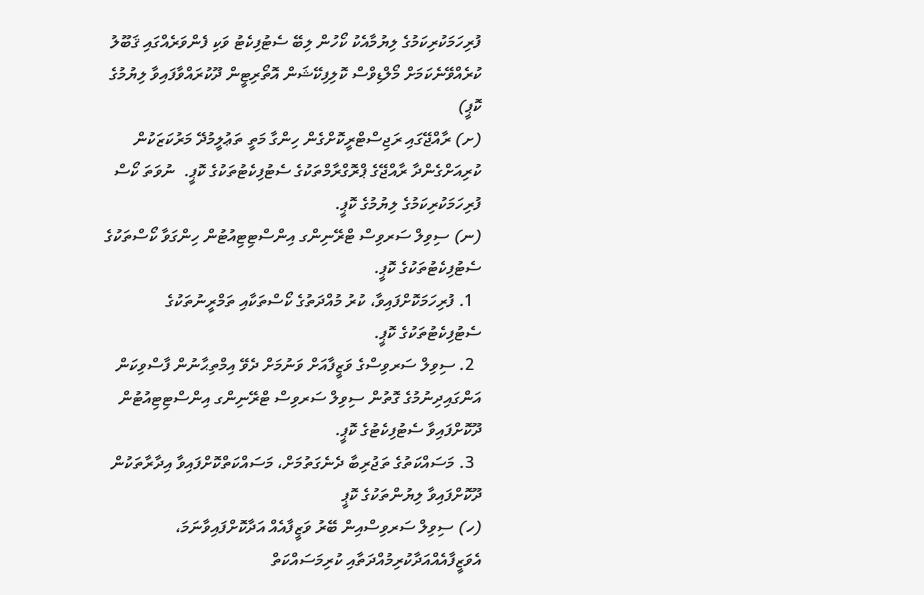ފުރިހަމަކުރިކަމުގެ ލިޔުމާއެކު ކޯހުން ލިބޭ ސެޓުފިކެޓު ވަކި ފެންވަރެއްގައި ޤަބޫލު ކުރެއްވޭނެކަމަށް މޯލްޑިވްސް ކޮލިފިކޭޝަން އޮތޯރިޓީން ދޫކުރައްވާފައިވާ ލިޔުމުގެ ކޮޕީ)
(ށ) ރާއްޖޭގައި ރަޖިސްޓްރީކޮށްގެން ހިންގާ މަތީ ތަޢުލީމުދޭ މަރުކަޒަކުން ކުރިއަށްގެންދާ ރާއްޖޭގެ ޕްރޮގްރާމްތަކުގެ ސެޓުފިކެޓުތަކުގެ ކޮޕީ.  ނުވަތަ ކޯސް ފުރިހަމަކުރިކަމުގެ ލިޔުމުގެ ކޮޕީ.
(ނ) ސިވިލް ސަރވިސް ޓްރޭނިންގ އިންސްޓިޓިއުޓުން ހިންގަވާ ކޯސްތަކުގެ ސެޓުފިކެޓުތަކުގެ ކޮޕީ.
  1. ފުރިހަމަކޮށްފައިވާ، ކުރު މުއްދަތުގެ ކޯސްތަކާއި ތަމްރީނުތަކުގެ ސެޓުފިކެޓުތަކުގެ ކޮޕީ.
  2. ސިވިލް ސަރވިސްގެ ވަޒީފާއަށް ވަނުމަށް ދެވޭ އިމްތިޙާނުން ފާސްވިކަން އަންގައިދިނުމުގެ ގޮތުން ސިވިލް ސަރވިސް ޓްރޭނިންގ އިންސްޓިޓިއުޓުން ދޫކޮށްފައިވާ ސެޓުފިކެޓުގެ ކޮޕީ.
  3. މަސައްކަތުގެ ތަޖުރިބާ ދެނެގަތުމަށް، މަސައްކަތްކޮށްފައިވާ އިދާރާތަކުން ދޫކޮށްފައިވާ ލިޔުންތަކުގެ ކޮޕީ
(ހ) ސިވިލް ސަރވިސްއިން ބޭރު ވަޒީފާއެއް އަދާކޮށްފައިވާނަމަ، އެވަޒީފާއެއްއަދާކުރިމުއްދަތާއި ކުރިމަސައްކަތް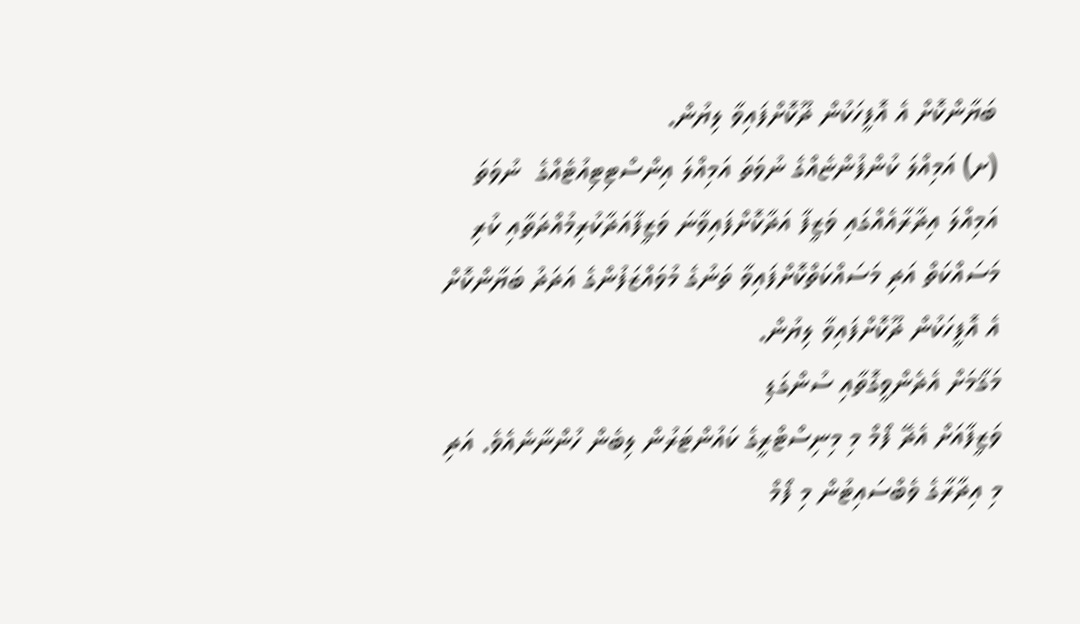ބަޔާންކޮށް އެ އޮފީހަކުން ދޫކޮށްފައިވާ ލިޔުން.
(ށ) އަމިއްލަ ކުންފުންޏެއްގެ ނުވަތަ އަމިއްލަ އިންސްޓިޓިއުޓެއްގެ  ނުވަތަ އަމިއްލަ އިދާރާއެއްގައި ވަޒީފާ އަދާކޮށްފައިވާނަ ވަޒީފާއަދާކުރިމުއްދަތާއި ކުރި މަސައްކަތް އަދި މަސައްކަތްކޮށްފައިވާ ތަނުގެ މުވައްޒަފުންގެ އަދަދު ބަޔާންކޮށް އެ އޮފީހަކުން ދޫކޮށްފައިވާ ލިޔުން.
މަޤާމަށް އެދެންވީގޮތާއި ސުންގަޑި
ވަޒީފާއަށް އެދޭ ފޯމް މި މިނިސްޓްރީގެ ކައުންޓަރުން ލިބެން ހުންނާނެއެވެ. އަދި މި އިދާރާގެ ވެބްސައިޓުން މި ފޯމް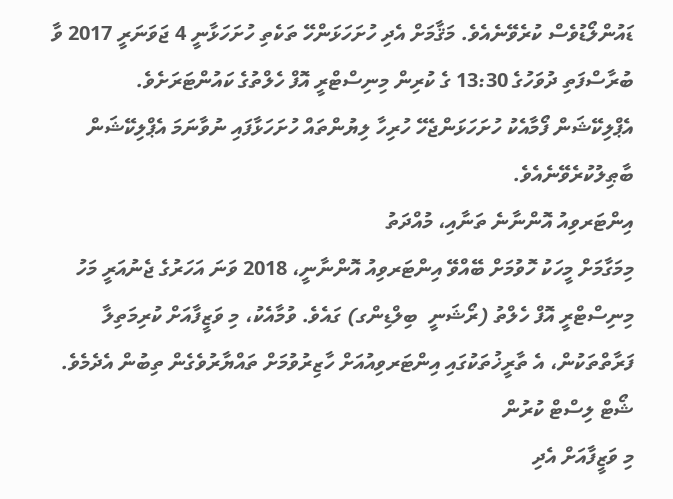ޑައުންލޯޑުވެސް ކުރެވޭނެއެވެ. މަޤާމަށް އެދި ހުށަހަޅަންހޭ ތަކެތި ހުށަހަޅާނީ 4 ޖަވަނަރީ 2017 ވާ ބުރާސްފަތި ދުވަހުގެ 13:30 ގެ ކުރިން މިނިސްޓްރީ އޮފް ހެލްތުގެ ކައުންޓަރަށެވެ.
އެޕްލިކޭޝަން ފޯމާއެކު ހުށަހަޅަންޖެހޭ ހުރިހާ ލިޔުންތައް ހުށަހަޅާފައި ނުވާނަމަ އެޕްލިކޭޝަން ބާޠިލުކުރެވޭނެއެވެ.
އިންޓަރވިއު އޮންނާނެ ތަނާއި، މުއްދަތު
މިމަގާމަށް މީހަކު ހޮވުމަށް ބޭއްވޭ އިންޓަރވިއު އޮންނާނީ، 2018 ވަނަ އަހަރުގެ ޖެނުއަރީ މަހު މިނިސްޓްރީ އޮފް ހެލްތު (ރޯޝަނީ  ބިލްޑިންގ) ގައެވެ. ވުމާއެކު، މި ވަޒީފާއަށް ކުރިމަތިލާ ފަރާތްތަކުން، އެ ތާރީޚުތަކުގައި އިންޓަރވިއުއަށް ހާޒިރުވުމަށް ތައްޔާރުވެގެން ތިބުން އެދެމެވެ.
ޝޯޓް ލިސްޓް ކުރުން
މި ވަޒީފާއަށް އެދި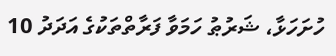ހުށަހަޅާ، ޝަރުޠު ހަމަވާ ފަރާތްތަކުގެ އަދަދު 10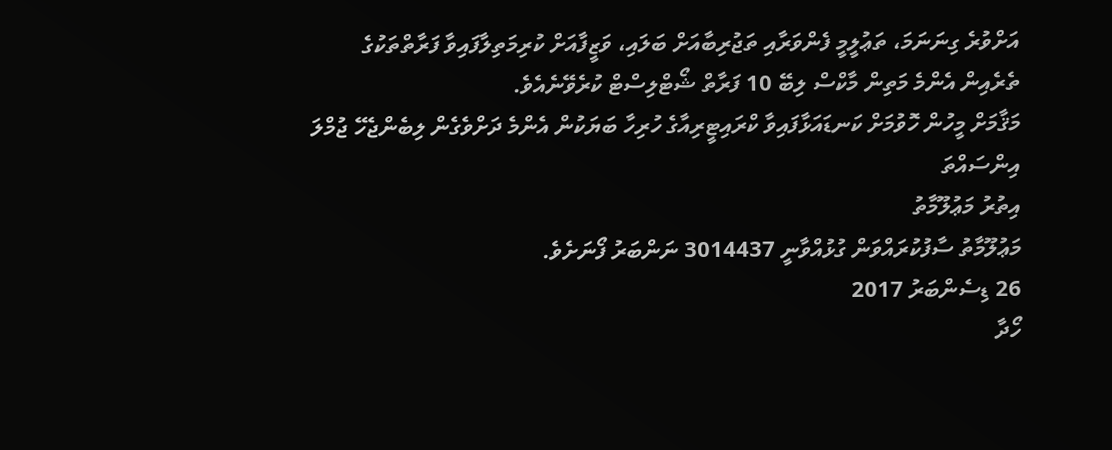އަށްވުރެ ގިނަނަމަ، ތަޢުލީމީ ފެންވަރާއި ތަޖުރިބާއަށް ބަލައި، ވަޒީފާއަށް ކުރިމަތިލާފައިވާ ފަރާތްތަކުގެ ތެރެއިން އެންމެ މަތިން މާކްސް ލިބޭ 10 ފަރާތް ޝޯޓްލިސްޓް ކުރެވޭނެއެވެ.
މަޤާމަށް މީހުން ހޮވުމަށް ކަނޑައަޅާފައިވާ ކްރައިޓީރިއާގެ ހުރިހާ ބަޔަކުން އެންމެ ދަށްވެގެން ލިބެންޖެހޭ ޖުމްލަ އިންސައްތަ
އިތުރު މަޢުލޫމާތު
މަޢުލޫމާތު ސާފުކުރައްވަން ގުޅުއްވާނީ 3014437 ނަންބަރު ފޯނަށެވެ.
26 ޑިސެންބަރު 2017
ހޯދާ